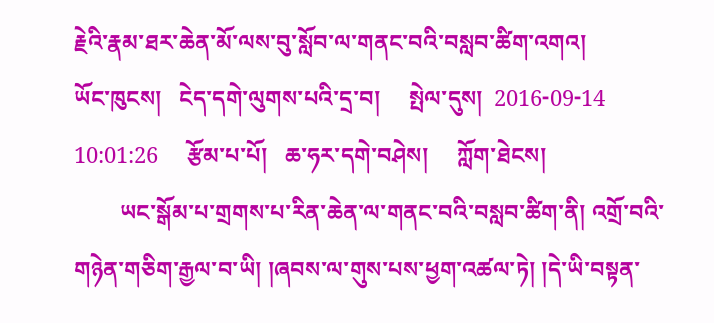རྗེའི་རྣམ་ཐར་ཆེན་མོ་ལས་བུ་སློབ་ལ་གནང་བའི་བསླབ་ཚིག་འགའ།
ཡོང་ཁུངས།   ངེད་དགེ་ལུགས་པའི་དྲ་བ།     སྤེལ་དུས།  2016-09-14 10:01:26     རྩོམ་པ་པོ།   ཆ་ཧར་དགེ་བཤེས།     ཀློག་ཐེངས།
        ཡང་སྒོམ་པ་གྲགས་པ་རིན་ཆེན་ལ་གནང་བའི་བསླབ་ཚིག་ནི། འགྲོ་བའི་གཉེན་གཅིག་རྒྱལ་བ་ཡི། །ཞབས་ལ་གུས་པས་ཕྱག་འཚལ་ཏེ། །དེ་ཡི་བསྟན་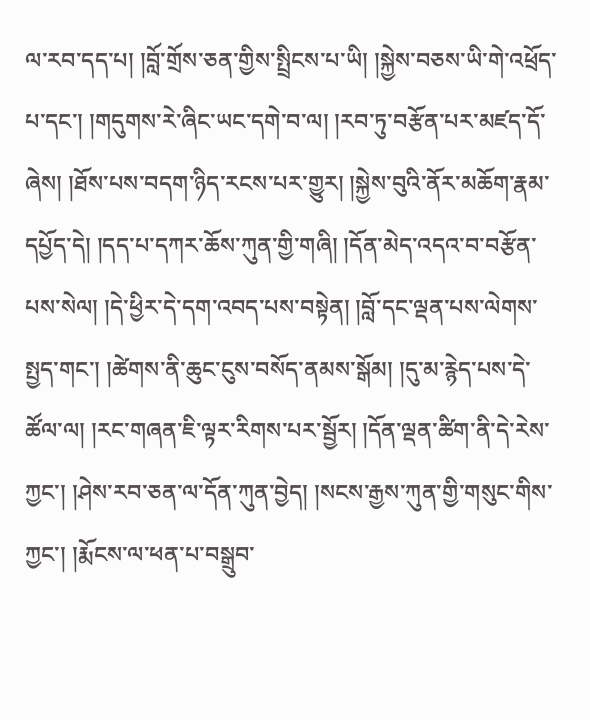ལ་རབ་དད་པ། །བློ་གྲོས་ཅན་གྱིས་སྤྲིངས་པ་ཡི། །སྐྱེས་བཅས་ཡི་གེ་འཕྲོད་པ་དང་། །གདུགས་རེ་ཞིང་ཡང་དགེ་བ་ལ། །རབ་ཏུ་བརྩོན་པར་མཛད་དོ་ཞེས། །ཐོས་པས་བདག་ཉིད་རངས་པར་གྱུར། །སྐྱེས་བུའི་ནོར་མཆོག་རྣམ་དཔྱོད་དེ། །དད་པ་དཀར་ཆོས་ཀུན་གྱི་གཞི། །དོན་མེད་འདའ་བ་བརྩོན་པས་སེལ། །དེ་ཕྱིར་དེ་དག་འབད་པས་བསྟེན། །བློ་དང་ལྡན་པས་ལེགས་སྤྱད་གང་། །ཚེགས་ནི་ཆུང་ངུས་བསོད་ནམས་སྒོམ། །དུ་མ་རྙེད་པས་དེ་ཚོལ་ལ། །རང་གཞན་ཇི་ལྟར་རིགས་པར་སྦྱོར། །དོན་ལྡན་ཚིག་ནི་དེ་རེས་ཀྱང་། །ཤེས་རབ་ཅན་ལ་དོན་ཀུན་བྱེད། །སངས་རྒྱས་ཀུན་གྱི་གསུང་གིས་ཀྱང་། །རྨོངས་ལ་ཕན་པ་བསྒྲུབ་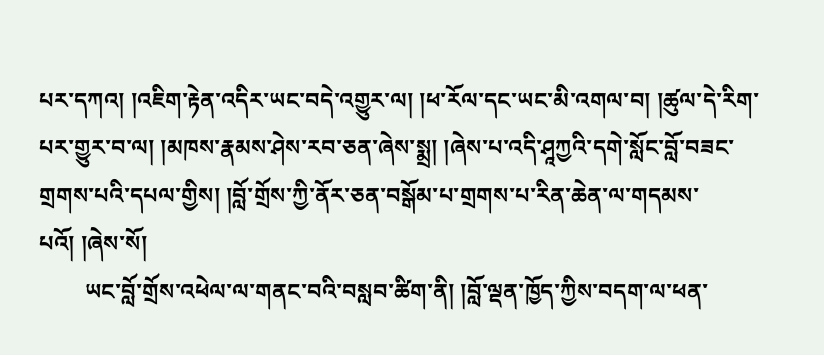པར་དཀའ། །འཇིག་རྟེན་འདིར་ཡང་བདེ་འགྱུར་ལ། །ཕ་རོལ་དང་ཡང་མི་འགལ་བ། །ཚུལ་དེ་རིག་པར་གྱུར་བ་ལ། །མཁས་རྣམས་ཤེས་རབ་ཅན་ཞེས་སྨྲ། །ཞེས་པ་འདི་ཤཱཀྱའི་དགེ་སློང་བློ་བཟང་གྲགས་པའི་དཔལ་གྱིས། །བློ་གྲོས་ཀྱི་ནོར་ཅན་བསྒོམ་པ་གྲགས་པ་རིན་ཆེན་ལ་གདམས་པའོ། །ཞེས་སོ།
        ཡང་བློ་གྲོས་འཕེལ་ལ་གནང་བའི་བསླབ་ཚིག་ནི། །བློ་ལྡན་ཁྱོད་ཀྱིས་བདག་ལ་ཕན་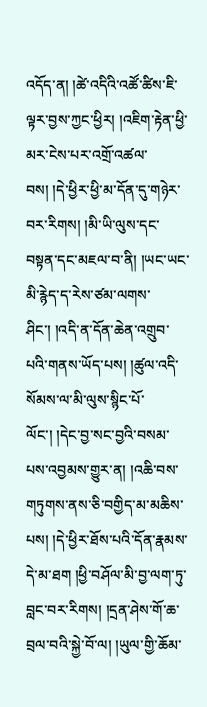འདོད་ན། །ཚེ་འདིའི་འཚོ་ཚིས་ཇི་ལྟར་བྱས་ཀྱང་ཕྱིར། །འཇིག་རྟེན་ཕྱི་མར་ངེས་པར་འགྲོ་འཚལ་བས། །དེ་ཕྱིར་ཕྱི་མ་དོན་དུ་གཉེར་བར་རིགས། །མི་ཡི་ལུས་དང་བསྟན་དང་མཇལ་བ་ནི། །ཡང་ཡང་མི་རྙེད་ད་རེས་ཙམ་ལགས་ཤིང་། །འདི་ན་དོན་ཆེན་འགྲུབ་པའི་གནས་ཡོད་པས། །ཚུལ་འདི་སོམས་ལ་མི་ལུས་སྙིང་པོ་ལོང་། །དེང་བྱ་སང་བྱའི་བསམ་པས་འབྱམས་གྱུར་ན། །འཆི་བས་གཏུགས་ནས་ཅི་བགྱིད་མ་མཆིས་པས། །དེ་ཕྱིར་ཐོས་པའི་དོན་རྣམས་དེ་མ་ཐག །ཕྱི་བཤོལ་མི་བྱ་ལག་ཏུ་བླང་བར་རིགས། །དྲན་ཤེས་གོ་ཆ་བྲལ་བའི་སྐྱེ་བོ་ལ། །ཡུལ་གྱི་ཆོམ་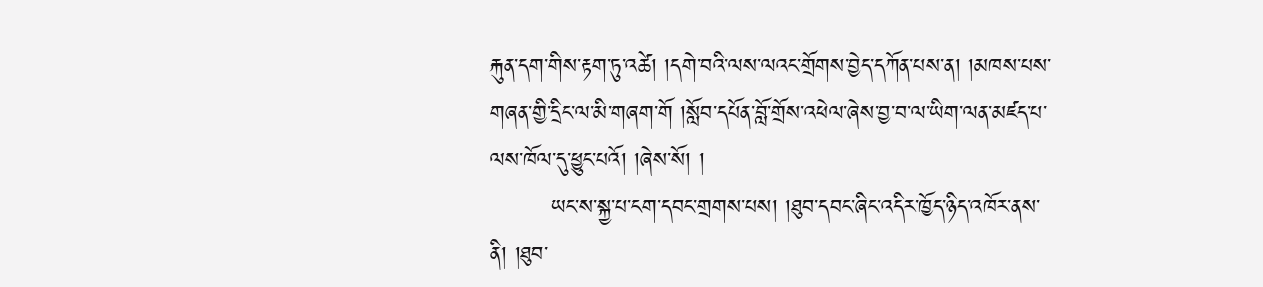རྐུན་དག་གིས་རྟག་ཏུ་འཚེ། །དགེ་བའི་ལས་ལའང་གྲོགས་བྱེད་དཀོན་པས་ན། །མཁས་པས་གཞན་གྱི་དྲིང་ལ་མི་གཞག་གོ །སློབ་དཔོན་བློ་གྲོས་འཕེལ་ཞེས་བྱ་བ་ལ་ཡིག་ལན་མཛད་པ་ལས་ཁོལ་དུ་ཕྱུང་པའོ། །ཞེས་སོ། །
        ཡང་ས་སྐྱ་པ་ངག་དབང་གྲགས་པས། །ཐུབ་དབང་ཞིང་འདིར་ཁྱོད་ཉིད་འཁོར་ནས་ནི། །ཐུབ་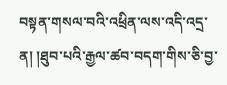བསྟན་གསལ་བའི་འཕྲིན་ལས་འདི་འདྲ་ན། །ཐུབ་པའི་རྒྱལ་ཚབ་བདག་གིས་ཅི་བྱ་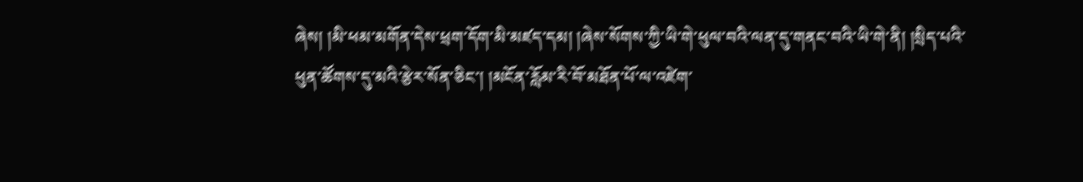ཞེས། །མི་ཕམ་མགོན་དེས་ཕྲག་དོག་མི་མཛད་དམ། །ཞེས་སོགས་ཀྱི་ཡི་གེ་ཕུལ་བའི་ལན་དུ་གནང་བའི་ཡི་གེ་ནི། །སྲིད་པའི་ཕུན་ཚོགས་དུ་མའི་རྩེར་སོན་ཅིང་། །མངོན་རློམ་རི་བོ་མཐོན་པོ་ལ་འཛེག་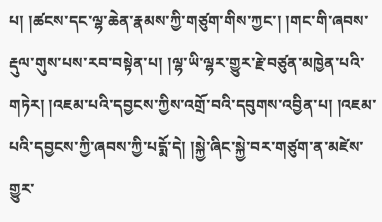པ། །ཚངས་དང་ལྷ་ཆེན་རྣམས་ཀྱི་གཙུག་གིས་ཀྱང་། །གང་གི་ཞབས་རྡུལ་གུས་པས་རབ་བསྟེན་པ། །ལྷ་ཡི་ལྷར་གྱུར་རྗེ་བཙུན་མཁྱེན་པའི་གཏེར། །འཇམ་པའི་དབྱངས་ཀྱིས་འགྲོ་བའི་དབུགས་འབྱིན་པ། །འཇམ་པའི་དབྱངས་ཀྱི་ཞབས་ཀྱི་པདྨོ་དེ། །སྐྱེ་ཞིང་སྐྱེ་བར་གཙུག་ན་མཛེས་གྱུར་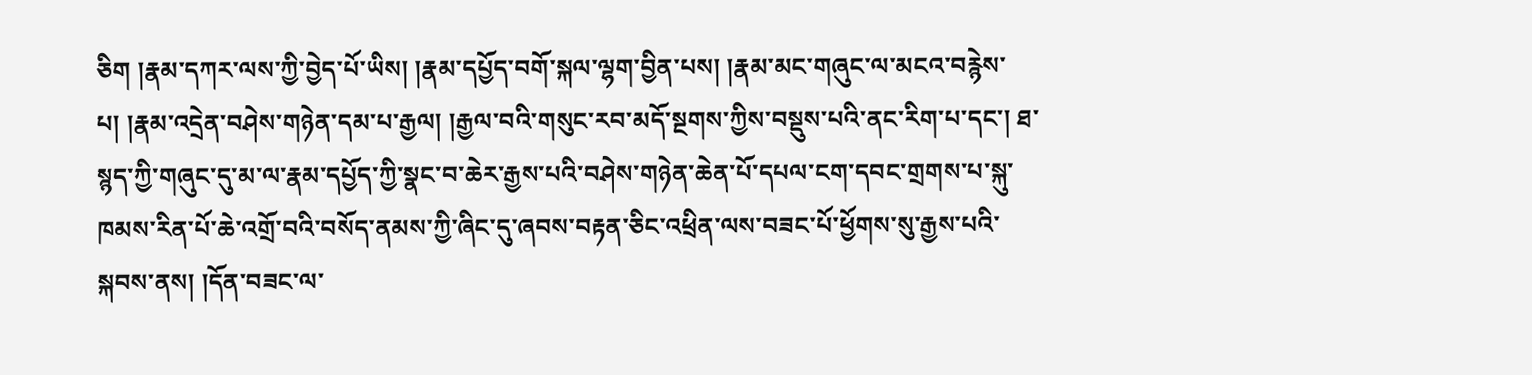ཅིག །རྣམ་དཀར་ལས་ཀྱི་བྱེད་པོ་ཡིས། །རྣམ་དཔྱོད་བགོ་སྐལ་ལྷག་བྱིན་པས། །རྣམ་མང་གཞུང་ལ་མངའ་བརྙེས་པ། །རྣམ་འདྲེན་བཤེས་གཉེན་དམ་པ་རྒྱལ། །རྒྱལ་བའི་གསུང་རབ་མདོ་སྔགས་ཀྱིས་བསྡུས་པའི་ནང་རིག་པ་དང་། ཐ་སྙད་ཀྱི་གཞུང་དུ་མ་ལ་རྣམ་དཔྱོད་ཀྱི་སྣང་བ་ཆེར་རྒྱས་པའི་བཤེས་གཉེན་ཆེན་པོ་དཔལ་ངག་དབང་གྲགས་པ་སྐུ་ཁམས་རིན་པོ་ཆེ་འགྲོ་བའི་བསོད་ནམས་ཀྱི་ཞིང་དུ་ཞབས་བརྟན་ཅིང་འཕྲིན་ལས་བཟང་པོ་ཕྱོགས་སུ་རྒྱས་པའི་སྐབས་ནས། །དོན་བཟང་ལ་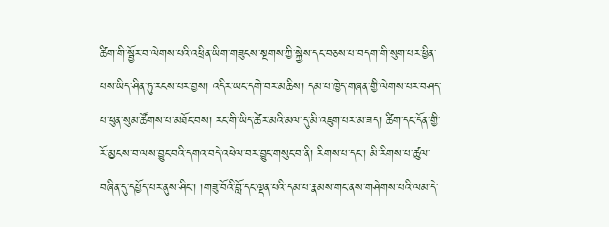ཚིག་གི་སྦྱོར་བ་ལེགས་པའི་འཕྲིན་ཡིག་གཟུངས་སྔགས་ཀྱི་སྐྱེས་དང་བཅས་པ་བདག་གི་སུག་པར་ཕྱིན་པས་ཡིད་ཤིན་ཏུ་རངས་པར་བྱས། འདིར་ཡང་དགེ་བར་མཆིས། དམ་པ་ཁྱེད་གཞན་གྱི་ལེགས་པར་བཤད་པ་ཕུན་སུམ་ཚོགས་པ་མཐོང་བས། རང་གི་ཡིད་ཚེར་མའི་མལ་དུ་མི་འཇུག་པར་མ་ཟད། ཚིག་དང་དོན་གྱི་རོ་མྱངས་བ་ལས་བྱུང་བའི་དགའ་བདེ་འཕེལ་བར་བྱུང་གསུང་བ་ནི། རིགས་པ་དང་། མི་རིགས་པ་ཚུལ་བཞིན་དུ་དཔྱོད་པར་ནུས་ཤིང་། །གཟུ་བོའི་བློ་དང་ལྡན་པའི་དམ་པ་རྣམས་གང་ནས་གཤེགས་པའི་ལམ་དེ་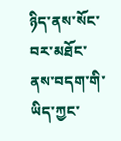ཉིད་ནས་སོང་བར་མཐོང་ནས་བདག་གི་ཡིད་ཀྱང་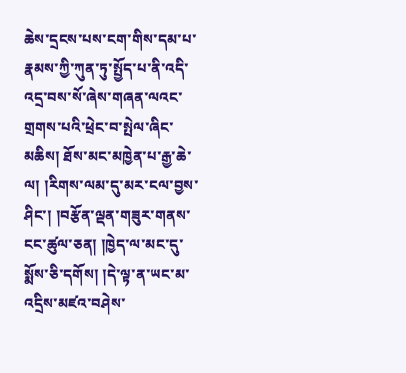ཆེས་དྲངས་པས་ངག་གིས་དམ་པ་རྣམས་ཀྱི་ཀུན་ཏུ་སྤྱོད་པ་ནི་འདི་འདྲ་བས་སོ་ཞེས་གཞན་ལའང་གྲགས་པའི་ཕྲེང་བ་སྤེལ་ཞིང་མཆིས། ཐོས་མང་མཁྱེན་པ་རྒྱ་ཆེ་ལ། །རིགས་ལམ་དུ་མར་ངལ་བྱས་ཤིང་། །བརྩོན་ལྡན་གཟུར་གནས་ངང་ཚུལ་ཅན། །ཁྱེད་ལ་མང་དུ་སྨོས་ཅི་དགོས། །དེ་ལྟ་ན་ཡང་མ་འདྲིས་མཛའ་བཤེས་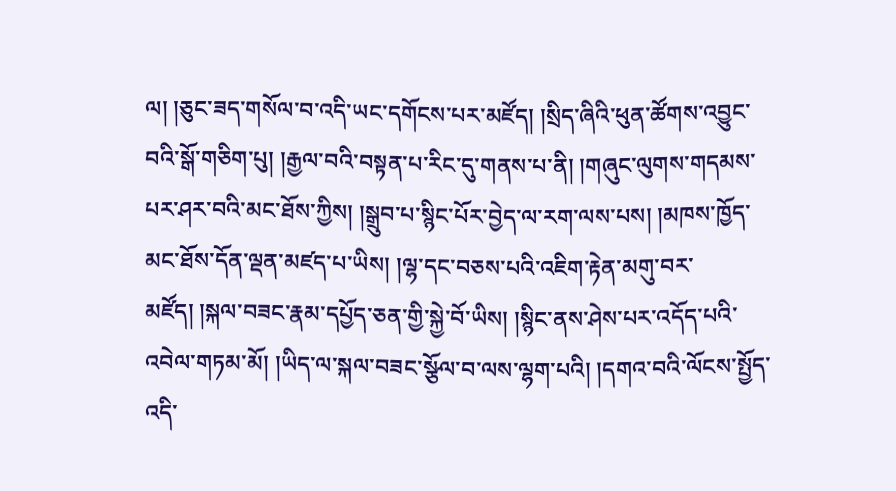ལ། །ཅུང་ཟད་གསོལ་བ་འདི་ཡང་དགོངས་པར་མཛོད། །སྲིད་ཞིའི་ཕུན་ཚོགས་འབྱུང་བའི་སྒོ་གཅིག་པུ། །རྒྱལ་བའི་བསྟན་པ་རིང་དུ་གནས་པ་ནི། །གཞུང་ལུགས་གདམས་པར་ཤར་བའི་མང་ཐོས་ཀྱིས། །སྒྲུབ་པ་སྙིང་པོར་བྱེད་ལ་རག་ལས་པས། །མཁས་ཁྱོད་མང་ཐོས་དོན་ལྡན་མཛད་པ་ཡིས། །ལྷ་དང་བཅས་པའི་འཇིག་རྟེན་མགུ་བར་མཛོད། །སྐལ་བཟང་རྣམ་དཔྱོད་ཅན་གྱི་སྐྱེ་བོ་ཡིས། །སྙིང་ནས་ཤེས་པར་འདོད་པའི་འབེལ་གཏམ་མོ། །ཡིད་ལ་སྐལ་བཟང་སྩོལ་བ་ལས་ལྷག་པའི། །དགའ་བའི་ལོངས་སྤྱོད་འདི་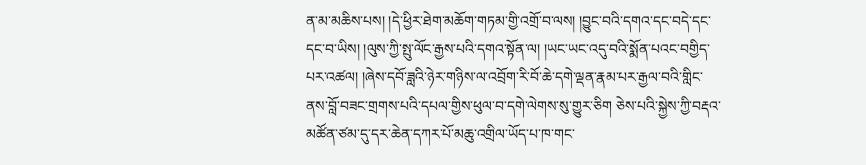ན་མ་མཆིས་པས། །དེ་ཕྱིར་ཐེག་མཆོག་གཏམ་གྱི་འགྲོ་བ་ལས། །བྱུང་བའི་དགའ་དང་བདེ་དང་དང་བ་ཡིས། །ལུས་ཀྱི་སྤུ་ལོང་རྒྱས་པའི་དགའ་སྟོན་ལ། །ཡང་ཡང་འདུ་བའི་སྨོན་པའང་བགྱིད་པར་འཚལ། །ཞེས་དབོ་ཟླའི་ཉེར་གཉིས་ལ་འབྲོག་རི་བོ་ཆེ་དགེ་ལྡན་རྣམ་པར་རྒྱལ་བའི་གླིང་ནས་བློ་བཟང་གྲགས་པའི་དཔལ་གྱིས་ཕུལ་བ་དགེ་ལེགས་སུ་གྱུར་ཅིག ཅེས་པའི་སྐྱེས་ཀྱི་བརྡའ་མཚོན་ཙམ་དུ་དར་ཆེན་དཀར་པོ་མཆུ་འགྲིལ་ཡོད་པ་ཁ་གང་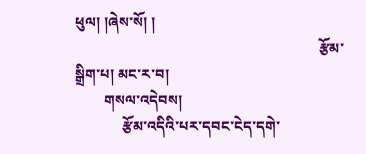ཕུལ། །ཞེས་སོ། །
                                                                   རྩོམ་སྒྲིག་པ། མང་ར་བ།
        གསལ་འདེབས།
             རྩོམ་འདིའི་པར་དབང་ངེད་དགེ་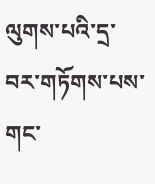ལུགས་པའི་དྲ་བར་གཏོགས་པས་གང་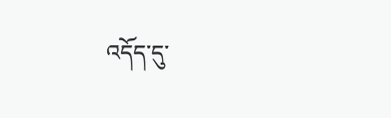འདོད་དུ་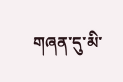གཞན་དུ་མི་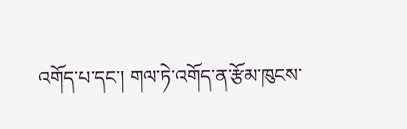འགོད་པ་དང་། གལ་ཏེ་འགོད་ན་རྩོམ་ཁུངས་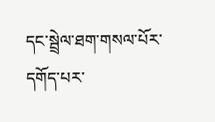དང་སྦྲེལ་ཐག་གསལ་པོར་དགོད་པར་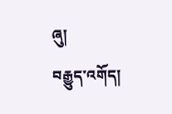ཞུ།
བརྒྱུད་འགོད།